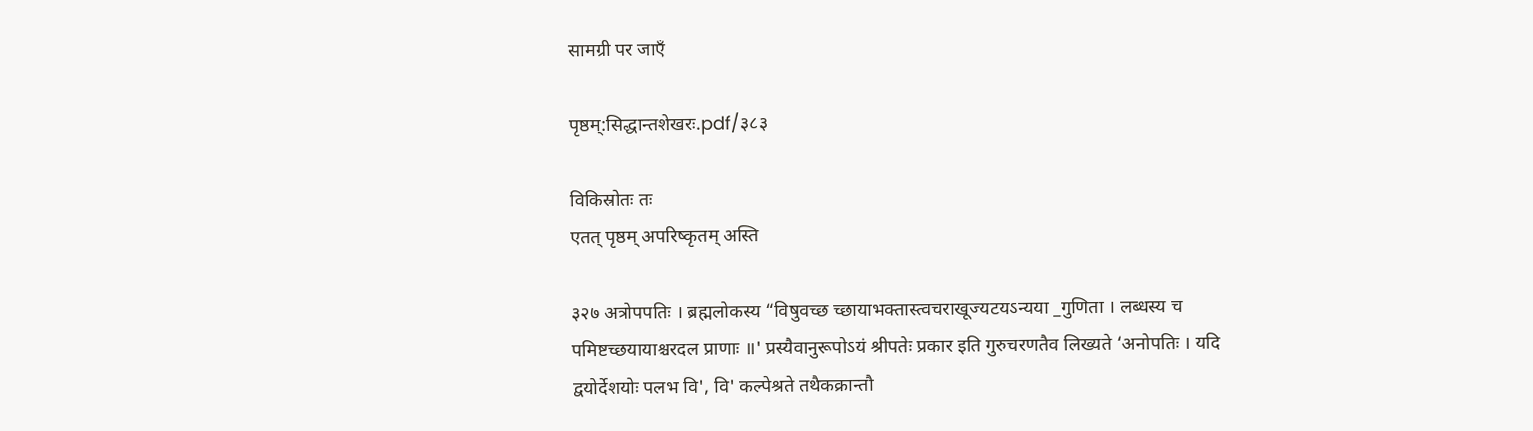सामग्री पर जाएँ

पृष्ठम्:सिद्धान्तशेखरः.pdf/३८३

विकिस्रोतः तः
एतत् पृष्ठम् अपरिष्कृतम् अस्ति

३२७ अत्रोपपतिः । ब्रह्मलोकस्य “विषुवच्छ च्छायाभक्तास्त्वचराखूज्यटयऽन्यया _गुणिता । लब्धस्य च पमिष्टच्छयायाश्चरदल प्राणाः ॥' प्रस्यैवानुरूपोऽयं श्रीपतेः प्रकार इति गुरुचरणतैव लिख्यते ‘अनोपतिः । यदि द्वयोर्देशयोः पलभ वि', वि' कल्पेश्रते तथैकक्रान्तौ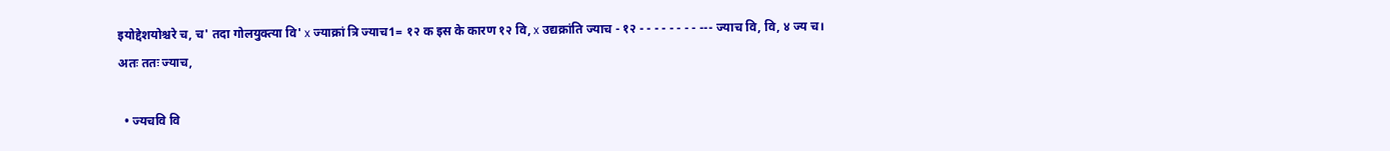इयोद्देशयोश्चरे च, च' तदा गोलयुक्त्या वि' x ज्याक्रां त्रि ज्याच1= १२ क इस के कारण १२ वि, x उद्यक्रांति ज्याच - १२ - - - - - - - - --- ज्याच वि, वि, ४ ज्य च। अतः ततः ज्याच,

  • ज्यचवि वि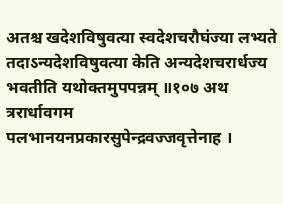अतश्च खदेशविषुवत्या स्वदेशचरौघंज्या लभ्यते तदाऽन्यदेशविषुवत्या केति अन्यदेशचरार्धज्य भवतीति यथोक्तमुपपन्नम् ॥१०७ अथ त्ररार्धावगम पलभानयनप्रकारसुपेन्द्रवज्जवृत्तेनाह ।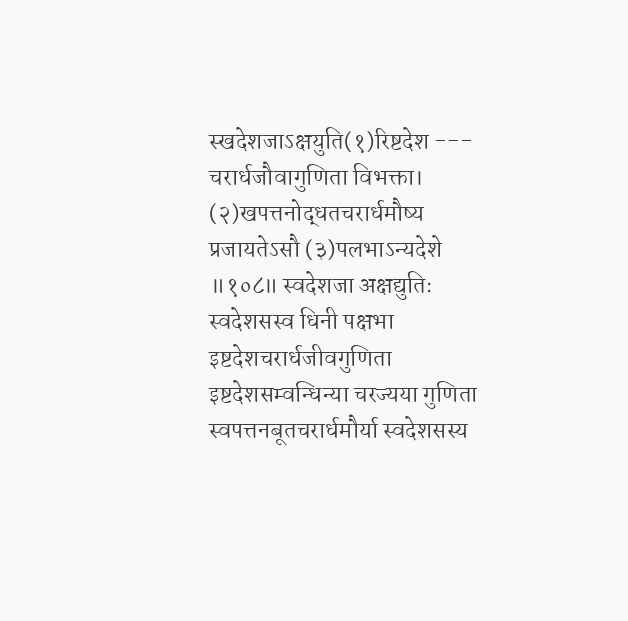स्खदेशजाऽक्षयुति(१)रिष्टदेश --- चरार्धजौवागुणिता विभक्ता। (२)खपत्तनोद्धतचरार्धमौष्य प्रजायतेऽसौ (३)पलभाऽन्यदेशे ॥१०८॥ स्वदेशजा अक्षद्युतिः स्वदेशसस्व धिनी पक्षभा इष्टदेशचरार्धजीवगुणिता इष्टदेशसम्वन्धिन्या चरज्यया गुणिता स्वपत्तनबूतचरार्धमौर्या स्वदेशसस्य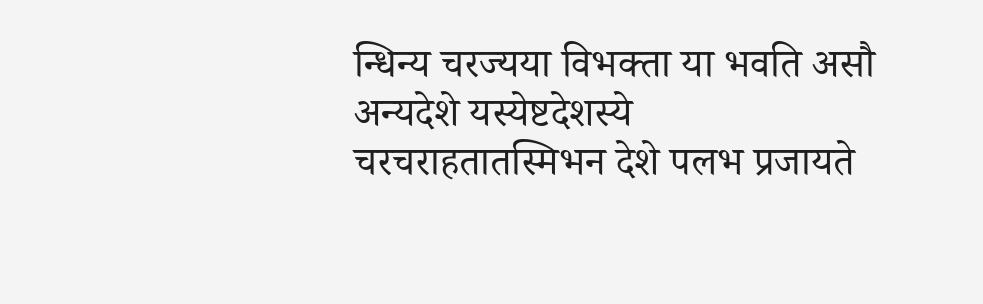न्धिन्य चरज्यया विभक्ता या भवति असौ अन्यदेशे यस्येष्टदेशस्ये चरचराहतातस्मिभन देशे पलभ प्रजायते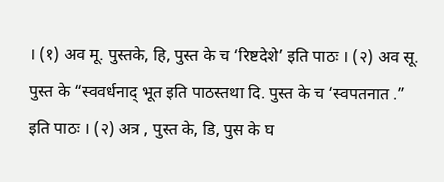। (१) अव मू. पुस्तके, हि, पुस्त के च ‘रिष्टदेशे’ इति पाठः । (२) अव सू. पुस्त के “स्ववर्धनाद् भूत इति पाठस्तथा दि. पुस्त के च ‘स्वपतनात .” इति पाठः । (२) अत्र , पुस्त के, डि, पुस के घ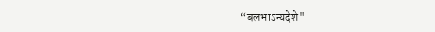“बलभाऽन्यदेशे"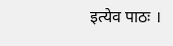इत्येव पाठः ।